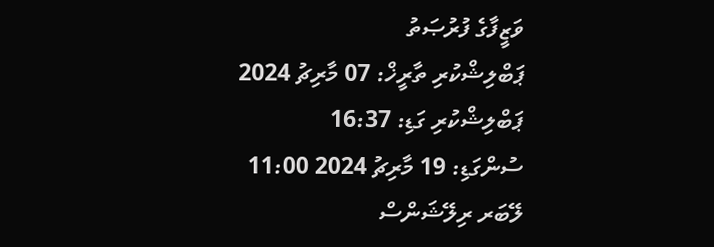ވަޒީފާގެ ފުރުޞަތު
ޕަބްލިޝްކުރި ތާރީޚް: 07 މާރިޗު 2024
ޕަބްލިޝްކުރި ގަޑި: 16:37
ސުންގަޑި: 19 މާރިޗު 2024 11:00
ލޭބަރ ރިލޭޝަންސް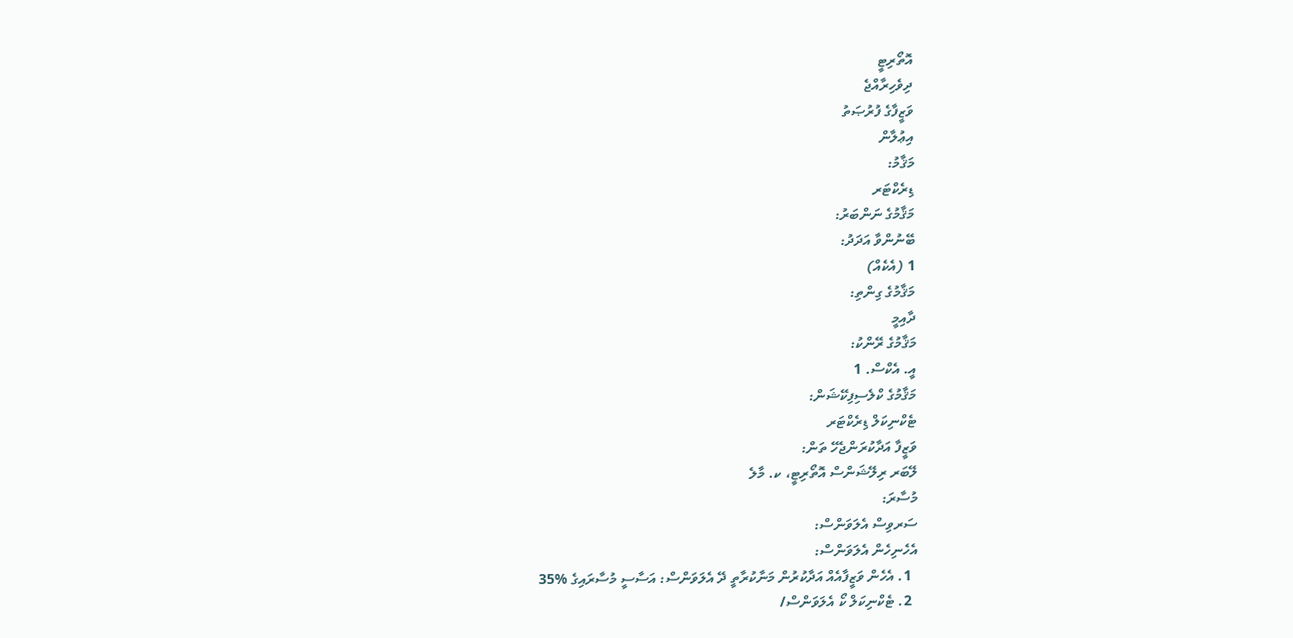އޮތޯރިޓީ
ދިވެހިރާއްޖެ
ވަޒީފާގެ ފުރުޞަތު
އިޢުލާން
މަޤާމު:
ޑިރެކްޓަރ
މަޤާމުގެ ނަންބަރު:
ބޭނުންވާ އަދަދު:
1 (އެކެއް)
މަޤާމުގެ ގިންތި:
ދާއިމީ
މަޤާމުގެ ރޭންކު:
އީ. އެކްސް. 1
މަޤާމުގެ ކްލެސިފިކޭޝަން:
ޓެކްނިކަލް ޑިރެކްޓަރ
ވަޒީފާ އަދާކުރަންޖެހޭ ތަން:
ލޭބަރ ރިލޭޝަންސް އޮތޯރިޓީ، ކ. މާލެ
މުސާރަ:
ސަރވިސް އެލަވަންސް:
އެހެނިހެން އެލަވަންސް:
  1. އެހެން ވަޒީފާއެއް އަދާކުރުން މަނާކުރާތީ ދޭ އެލަވަންސް: އަސާސީ މުސާރައިގެ %35
  2. ޓެކްނިކަލް ކޯ އެލަވަންސް/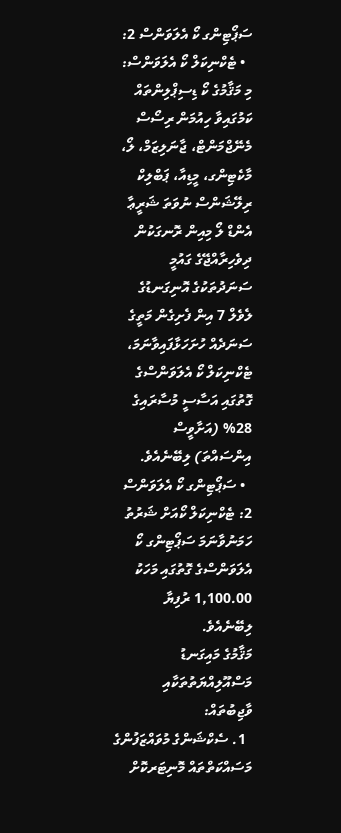ސަޕޯޓިންގ ކޯ އެލަވަންސް 2:
  • ޓެކްނިކަލް ކޯ އެލަވަންސް: މި މަޤާމުގެ ކޯ ޑިސިޕްލިންތައް ކަމުގައިވާ ހިއުމަން ރިސޯސް މެނޭޖްމަންޓް، ޖާނަލިޒަމް، ލޯ،  މާކެޓިންގ، މީޑިއާ، ޕަބްލިކް ރިލޭޝަންސް ނުވަތަ ޝަރީޢާ އެންޑް ލޯ މިއިން ރޮނގަކުން ދިވެހިރާއްޖޭގެ ގައުމީ ސަނަދުތަކުގެ އޮނިގަނޑުގެ ލެވެލް 7 އިން ފެށިގެން މަތީގެ ސަނަދެއް ހުށަހަޅާފައިވާނަމަ، ޓެކްނިކަލް ކޯ އެލަވަންސްގެ ގޮތުގައި އަސާސީ މުސާރައިގެ 28% (އަށާވީސް އިންސައްތަ) ލިބޭނެއެވެ.
  • ސަޕޯޓިންގ ކޯ އެލަވަންސް 2: ޓެކްނިކަލް ކޯއަށް ޝަރުތު ހަމަނުވާނަމަ ސަޕޯޓިންގ ކޯ އެލަވަންސްގެ ގޮތުގައި މަހަކު 1,100.00 ރުފިޔާ ލިބޭނެއެވެ.
މަޤާމުގެ މައިގަނޑު މަސްއޫލިއްޔަތުތަކާއި ވާޖިބުތައް:
  1. ސެކްޝަންގެ މުވައްޒަފުންގެ މަސައްކަތްތައް މޮނިޓަރކޮށް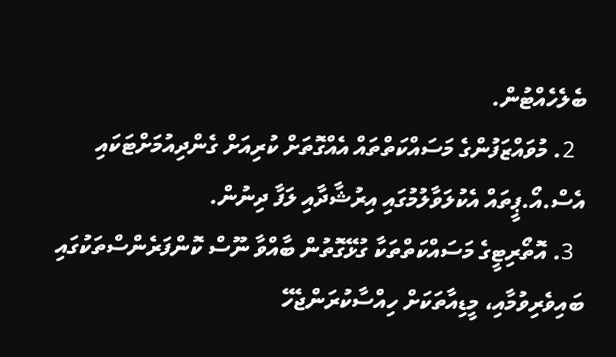ބެލެހެއްޓުން.
  2. މުވައްޒަފުންގެ މަސައްކަތްތައް އެއްގޮތަށް ކުރިއަށް ގެންދިއުމަށްޓަކައި އެސް.އޯ.ޕީތައް އެކުލަވާލުމުގައި އިރުޝާދާއި ލަފާ ދިނުން.
  3. އޮތޯރިޓީގެ މަސައްކަތްތަކާ ގުޅޭގޮތުން ބާއްވާ ނޫސް ކޮންފަރެންސްތަކުގައި ބައިވެރިވުމާއި، މީޑިއާތަކަށް ހިއްސާކުރަންޖެހޭ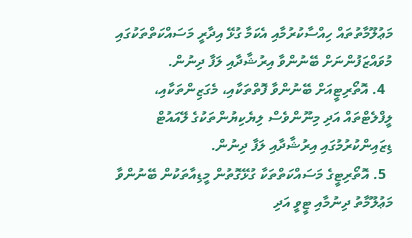މަޢުލޫމާތުތައް ހިއްސާކުރުމާއި އެކަމާ ގުޅޭ އިދާރީ މަސައްކަތްތަކުގައި މުވައްޒަފުންނަށް ބޭނުންވާ އިރުޝާދާއި ލަފާ ދިނުން.
  4. އޮތޯރިޓީއަށް ބޭނުންވާ ފޮތްތަކާއި، މެގަޒިންތަކާއި، ލީފްލެޓްތައް އަދި މިނޫންވެސް ލިޔެކިޔުންތަކުގެ ލޭއައުޓް ޑިޒައިންކުރުމުގައި އިރުޝާދާއި ލަފާ ދިނުން.
  5. އޮތޯރިޓީގެ މަސައްކަތްތަކާ ގުޅޭގޮތުން މީޑިއާތަކުން ބޭނުންވާ މަޢުލޫމާތު ދިނުމާއި ޓީވީ އަދި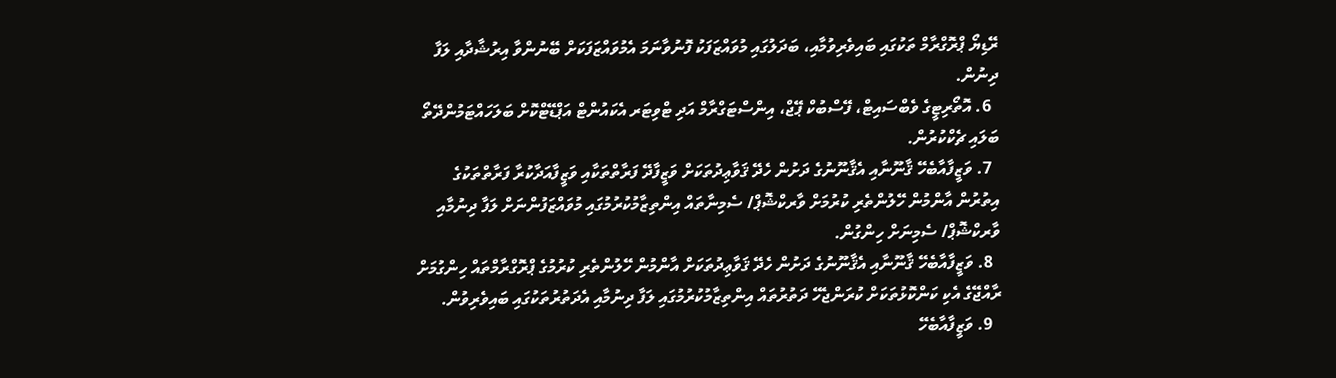ރޭޑިޔޯ ޕްރޮގްރާމް ތަކުގައި ބައިވެރިވުމާއި، ބަދަލުގައި މުވައްޒަފަކު ފޮނުވާނަމަ އެމުވައްޒަފަކަށް ބޭނުންވާ އިރުޝާދާއި ލަފާ ދިނުން.
  6. އޮތޯރިޓީގެ ވެބްސައިޓް، ފޭސްބުކް ޕޭޖް، އިންސްޓަގްރާމް އަދި ޓްވިޓަރ އެކައުންޓް އަޕްޑޭޓްކޮށް ބަލަހައްޓަމުންދޭތޯ ބަލައި ޗެކްކުރުން.
  7. ވަޒީފާއާބެހޭ ޤާނޫނާއި އެޤާނޫނުގެ ދަށުން ހެދޭ ޤަވާޢިދުތަކަށް ވަޒީފާދޭ ފަރާތްތަކާއި ވަޒީފާއަދާކުރާ ފަރާތްތަކުގެ އިތުރުން އާންމުން ހޭލުންތެރި ކުރުމަށް ވާރކްޝޮޕް/ ސެމިނާތައް އިންތިޒާމުކުރުމުގައި މުވައްޒަފުންނަށް ލަފާ ދިނުމާއި ވާރކްޝޮޕް/ ސެމިނަށް ހިންގުން.
  8. ވަޒީފާއާބެހޭ ޤާނޫނާއި އެޤާނޫނުގެ ދަށުން ހެދޭ ޤަވާޢިދުތަކަށް އާންމުން ހޭލުންތެރި ކުރުމުގެ ޕްރޮގްރާމްތައް ހިންގުމަށް ރާއްޖޭގެ އެކި ކަންކޮޅުތަކަށް ކުރަންޖެހޭ ދަތުރުތައް އިންތިޒާމުކުރުމުގައި ލަފާ ދިނުމާއި އެދަތުރުތަކުގައި ބައިވެރިވުން.
  9. ވަޒީފާއާބެހޭ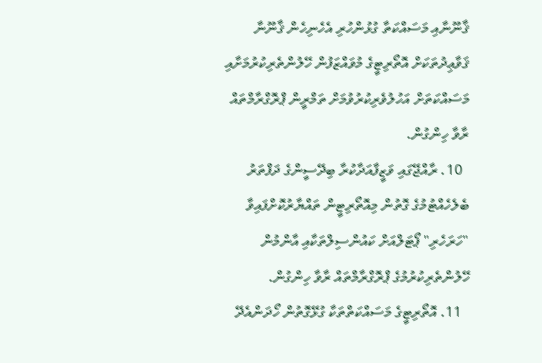ޤާނޫނާއި މަސައްކަތާ ގުޅުންހުރި އެހެނިހެން ޤާނޫނާ ޤަވާޢިދުތަކަށް އޮތޯރިޓީގެ މުވައްޒަފުން ހޭލުންތެރިކުރުމަށާއި މަސައްކަތަށް އަހުލުވެރިކުރުވުމަށް ތަމްރީން ޕްރޮގްރާމްތައް ރާވާ ހިންގުން.
  10. ރާއްޖޭގައި ވަޒީފާއަދާކުރާ ބިދޭސީންގެ ދަފްތަރު ބެލެހެއްޓުމުގެ ގޮތުން މިއޮތޯރިޓީން ތައްޔާރުކޮށްފައިވާ "ހަރަހެރި" ޕޯޓަލްއަށް ކައުންސިލްތަކާއި އާންމުން ހޭލުންތެރިކުރުމުގެ ޕްރޮގްރާމްތައް ރާވާ ހިންގުން.
  11. އޮތޯރިޓީގެ މަސައްކަތްތަކާ ގުޅޭގޮތުން ހޯދަންއެދޭ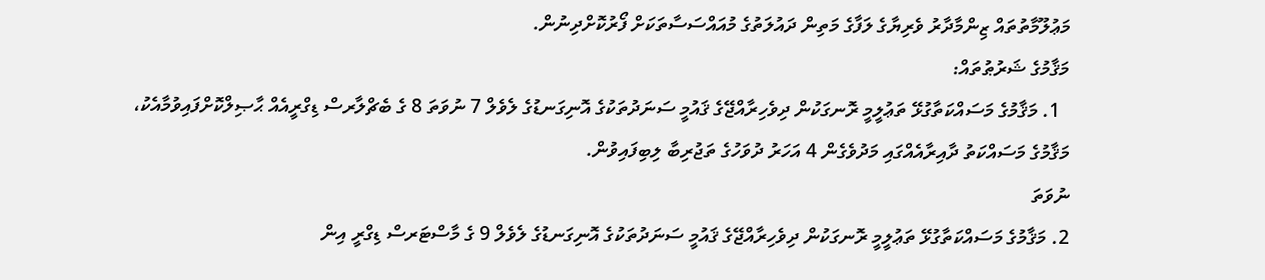މަޢުލޫމާތުތައް ޒިންމާދާރު ވެރިޔާގެ ލަފާގެ މަތިން ދައުލަތުގެ މުއައްސަސާތަކަށް ފޯރުކޮށްދިނުން.
މަޤާމުގެ ޝަރުޠުތައް:
  1. މަޤާމުގެ މަސައްކަތާގުޅޭ ތަޢުލީމީ ރޮނގަކުން ދިވެހިރާއްޖޭގެ ޤައުމީ ސަނަދުތަކުގެ އޮނިގަނޑުގެ ލެވެލް 7 ނުވަތަ 8 ގެ ބެޗްލާރސް ޑިގްރީއެއް ޙާޞިލްކޮށްފައިވުމާއެކު، މަޤާމުގެ މަސައްކަތު ދާއިރާއެއްގައި މަދުވެގެން 4 އަހަރު ދުވަހުގެ ތަޖުރިބާ ލިބިފައިވުން.
ނުވަތަ
2. މަޤާމުގެ މަސައްކަތާގުޅޭ ތަޢުލީމީ ރޮނގަކުން ދިވެހިރާއްޖޭގެ ޤައުމީ ސަނަދުތަކުގެ އޮނިގަނޑުގެ ލެވެލް 9 ގެ މާސްޓަރސް ޑިގްރީ އިން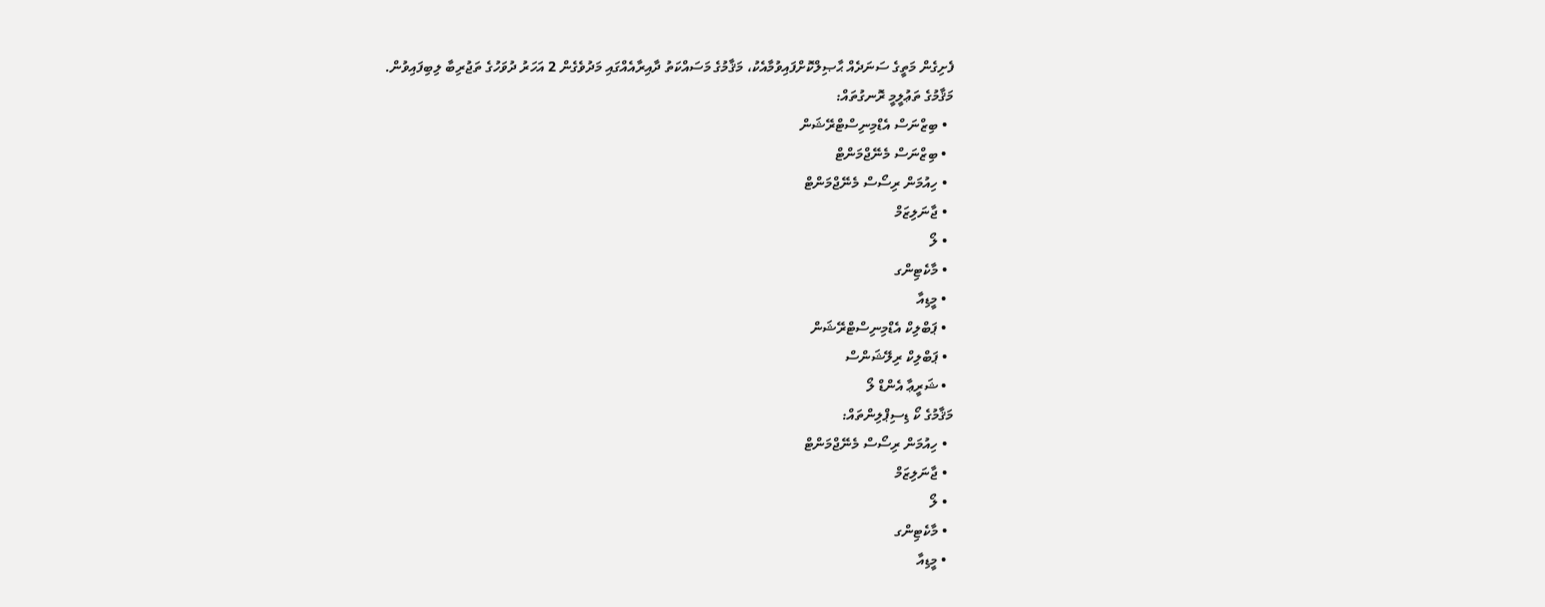ފެށިގެން މަތީގެ ސަނަދެއް ޙާޞިލްކޮށްފައިވުމާއެކު، މަޤާމުގެ މަސައްކަތު ދާއިރާއެއްގައި މަދުވެގެން 2 އަހަރު ދުވަހުގެ ތަޖުރިބާ ލިބިފައިވުން.
މަޤާމުގެ ތަޢުލީމީ ރޮނގުތައް:
  • ބިޒްނަސް އެޑްމިނިސްޓްރޭޝަން
  • ބިޒްނަސް މެނޭޖްމަންޓް
  • ހިއުމަން ރިސޯސް މެނޭޖްމަންޓް
  • ޖާނަލިޒަމް
  • ލޯ
  • މާކެޓިންގ
  • މީޑިއާ
  • ޕަބްލިކް އެޑްމިނިސްޓްރޭޝަން
  • ޕަބްލިކް ރިލޭޝަންސް
  • ޝަރީޢާ އެންޑް ލޯ
މަޤާމުގެ ކޯ ޑިސިޕްލިންތައް:
  • ހިއުމަން ރިސޯސް މެނޭޖްމަންޓް
  • ޖާނަލިޒަމް
  • ލޯ
  • މާކެޓިންގ
  • މީޑިއާ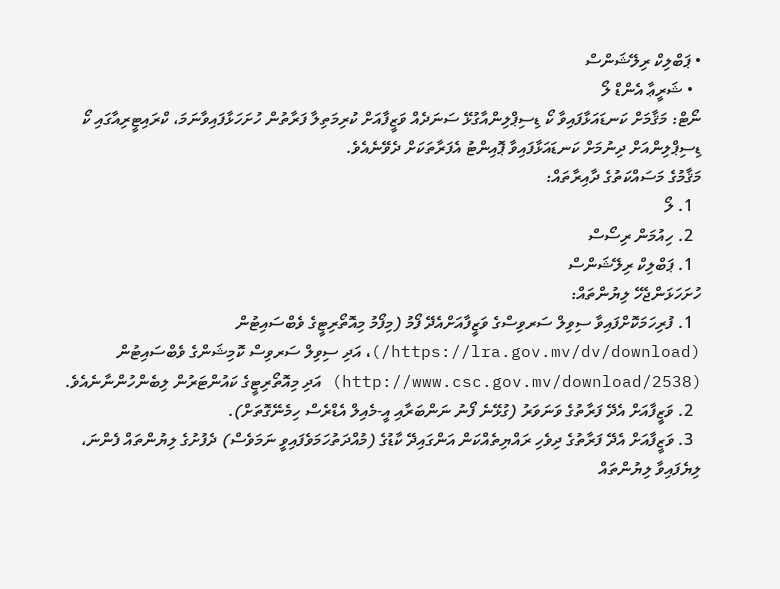• ޕަބްލިކް ރިލޭޝަންސް
  • ޝަރީޢާ އެންޑް ލޯ
ނޯޓް: މަޤާމަށް ކަނޑައަޅާފައިވާ ކޯ ޑިސިޕްލިންއާގުޅޭ ސަނަދެއް ވަޒީފާއަށް ކުރިމަތިލާ ފަރާތުން ހުށަހަޅާފައިވާނަމަ، ކްރައިޓީރިއާގައި ކޯ ޑިސިޕްލިންއަށް ދިނުމަށް ކަނޑައަޅާފައިވާ ޕޮއިންޓު އެފަރާތަކަށް ދެވޭނެއެވެ.
މަޤާމުގެ މަސައްކަތުގެ ދާއިރާތައް:
  1. ލޯ
  2. ހިއުމަން ރިސޯސް
  1. ޕަބްލިކް ރިލޭޝަންސް
ހުށަހަޅަންޖެހޭ ލިޔުންތައް:
  1. ފުރިހަމަކޮށްފައިވާ ސިވިލް ސަރވިސްގެ ވަޒީފާއަށްއެދޭ ފޯމު (މިފޯމު މިއޮތޯރިޓީގެ ވެބްސައިޓުން (https://lra.gov.mv/dv/download/)، އަދި ސިވިލް ސަރވިސް ކޮމިޝަންގެ ވެބްސައިޓުން (http://www.csc.gov.mv/download/2538) އަދި މިއޮތޯރިޓީގެ ކައުންޓަރުން ލިބެންހުންނާނެއެވެ.
  2. ވަޒީފާއަށް އެދޭ ފަރާތުގެ ވަނަވަރު (ގުޅޭނެ ފޯނު ނަންބަރާއި އީ-މެއިލް އެޑްރެސް ހިމެނޭގޮތަށް).
  3. ވަޒީފާއަށް އެދޭ ފަރާތުގެ ދިވެހި ރައްޔިތެއްކަން އަންގައިދޭ ކާޑުގެ (މުއްދަތުހަމަވެފައިވީ ނަމަވެސް) ދެފުށުގެ ލިޔުންތައް ފެންނަ، ލިޔެފައިވާ ލިޔުންތައް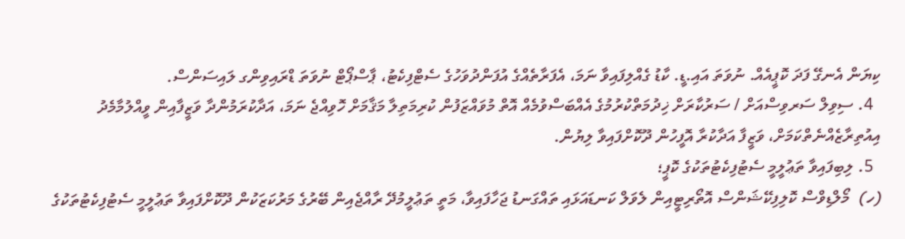ކިޔަން އެނގޭ ފަދަ ކޮޕީއެއް. ނުވަތަ އައި.ޑީ. ކާޑު ގެއްލިފައިވާ ނަމަ، އެފަރާތެއްގެ އުފަންދުވަހުގެ ސެޓްފިކެޓު، ޕާސްޕޯޓް ނުވަތަ ޑްރައިވިންގ ލައިސަންސް.
  4. ސިވިލް ސަރވިސްއަށް / ސަރުކާރަށް ޚިދުމަތްކުރުމުގެ އެއްބަސްވުމެއް އޮތް މުވައްޒަފުން ކުރިމަތިލާ މަޤާމަށް ހޮވިއްޖެ ނަމަ، އަދާކުރަމުންދާ ވަޒީފާއިން ވީއްލުމާމެދު އިއުތިރާޒެއްނެތްކަމަށް، ވަޒީފާ އަދާކުރާ އޮފީހުން ދޫކޮށްފައިވާ ލިޔުން.
  5. ލިބިފައިވާ ތަޢުލީމީ ސެޓުފިކެޓުތަކުގެ ކޮޕީ؛
(ހ)  މޯލްޑިވްސް ކޮލިފިކޭޝަންސް އޮތޯރިޓީއިން ލެވަލް ކަނޑައަޅައި ތައްގަނޑު ޖަހާފައިވާ، މަތީ ތަޢުލީމުދޭ ރާއްޖެއިން ބޭރުގެ މަރުކަޒަކުން ދޫކޮށްފައިވާ ތަޢުލީމީ ސެޓުފިކެޓުތަކުގެ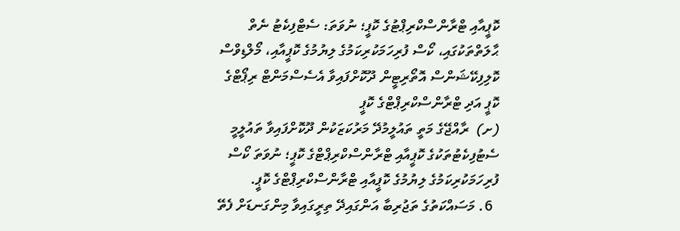ކޮޕީއާއި ޓްރާންސްކްރިޕްޓުގެ ކޮޕީ؛ ނުވަތަ: ސެޓްފިކެޓު ނެތް ޙާލަތްތަކުގައި، ކޯސް ފުރިހަމަކުރިކަމުގެ ލިޔުމުގެ ކޮޕީއާއި، މޯލްޑިވްސް ކޮލިފިކޭޝަންސް އޮތޯރިޓީން ދޫކޮށްފައިވާ އެސެސްމަންޓް ރިޕޯޓްގެ ކޮޕީ އަދި ޓްރާންސްކްރިޕްޓްގެ ކޮޕީ
(ށ)  ރާއްޖޭގެ މަތީ ތައުލީމުދޭ މަރުކަޒަކުން ދޫކޮށްފައިވާ ތައުލީމީ ސެޓުފިކެޓުތަކުގެ ކޮޕީއާއި ޓްރާންސްކްރިޕްޓްގެ ކޮޕީ؛ ނުވަތަ ކޯސް ފުރިހަމަކުރިކަމުގެ ލިޔުމުގެ ކޮޕީއާއި ޓްރާންސްކްރިޕްޓްގެ ކޮޕީ.
  6. މަސައްކަތުގެ ތަޖުރިބާ އަންގައިދޭ ތިރީގައިވާ މިންގަނޑަށް ފެތޭ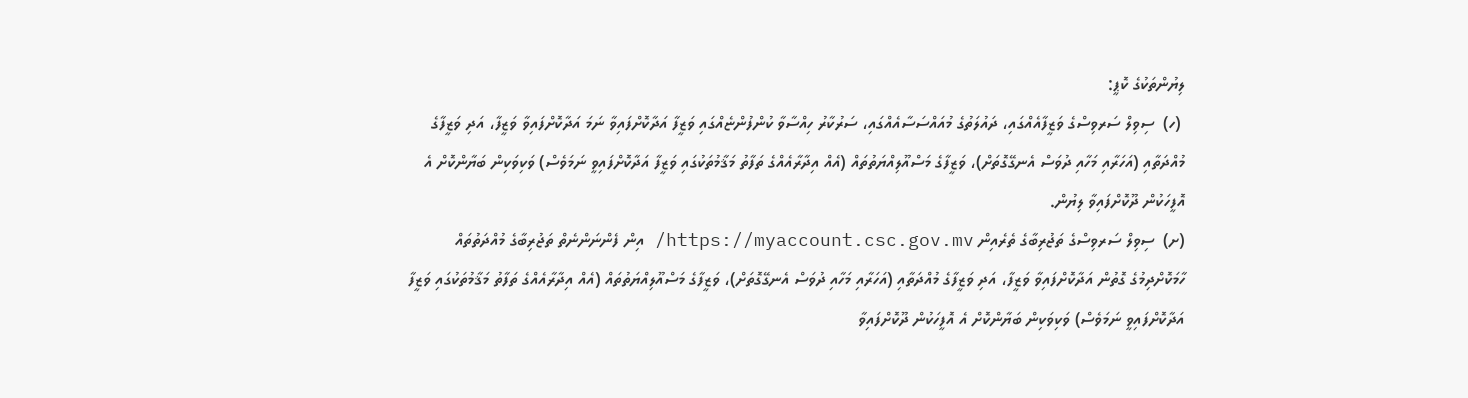ލިޔުންތަކުގެ ކޮޕީ:
 (ހ)  ސިވިލް ސަރވިސްގެ ވަޒީފާއެއްގައި، ދައުލަތުގެ މުއައްސަސާއެއްގައި، ސަރުކާރު ހިއްސާވާ ކުންފުންޏެއްގައި ވަޒީފާ އަދާކޮށްފައިވާ ނަމަ އަދާކޮށްފައިވާ ވަޒީފާ، އަދި ވަޒީފާގެ މުއްދަތާއި (އަހަރާއި މަހާއި ދުވަސް އެނގޭގޮތަށް)، ވަޒީފާގެ މަސްއޫލިއްޔަތުތައް (އެއް އިދާރާއެއްގެ ތަފާތު މަޤާމުތަކުގައި ވަޒީފާ އަދާކޮށްފައިވީ ނަމަވެސް) ވަކިވަކިން ބަޔާންކޮށް އެ އޮފީހަކުން ދޫކޮށްފައިވާ ލިޔުން.
(ށ)  ސިވިލް ސަރވިސްގެ ތަޖުރިބާގެ ތެރެއިން https://myaccount.csc.gov.mv/ އިން ފެންނަންނެތް ތަޖުރިބާގެ މުއްދަތުތައް ހާމަކޮށްދިމުގެ ގޮތުން އަދާކޮށްފައިވާ ވަޒީފާ، އަދި ވަޒީފާގެ މުއްދަތާއި (އަހަރާއި މަހާއި ދުވަސް އެނގޭގޮތަށް)، ވަޒީފާގެ މަސްއޫލިއްޔަތުތައް (އެއް އިދާރާއެއްގެ ތަފާތު މަޤާމުތަކުގައި ވަޒީފާ އަދާކޮށްފައިވީ ނަމަވެސް) ވަކިވަކިން ބަޔާންކޮށް އެ އޮފީހަކުން ދޫކޮށްފައިވާ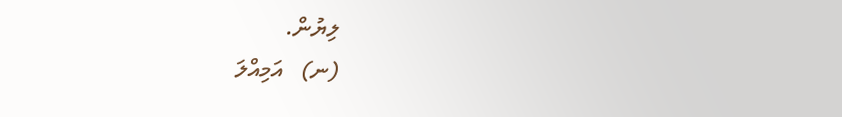ލިޔުން.
(ނ)   އަމިއްލަ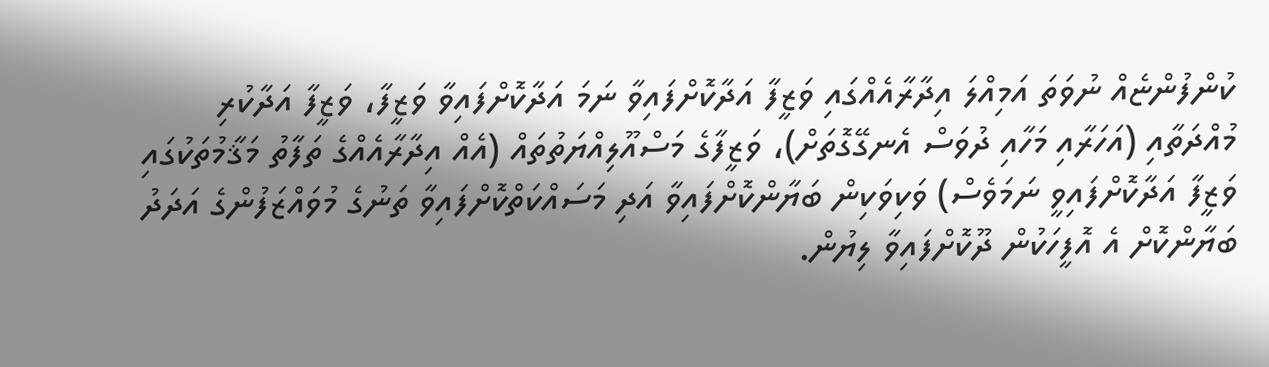ކުންފުންޏެއް ނުވަތަ އަމިއްލަ އިދާރާއެއްގައި ވަޒީފާ އަދާކޮށްފައިވާ ނަމަ އަދާކޮށްފައިވާ ވަޒީފާ، ވަޒީފާ އަދާކުރި މުއްދަތާއި (އަހަރާއި މަހާއި ދުވަސް އެނގޭގޮތަށް)، ވަޒީފާގެ މަސްއޫލިއްޔަތުތައް (އެއް އިދާރާއެއްގެ ތަފާތު މަޤާމުތަކުގައި ވަޒީފާ އަދާކޮށްފައިވީ ނަމަވެސް) ވަކިވަކިން ބަޔާންކޮށްފައިވާ އަދި މަސައްކަތްކޮށްފައިވާ ތަނުގެ މުވައްޒަފުންގެ އަދަދު ބަޔާންކޮށް އެ އޮފީހަކުން ދޫކޮށްފައިވާ ލިޔުން.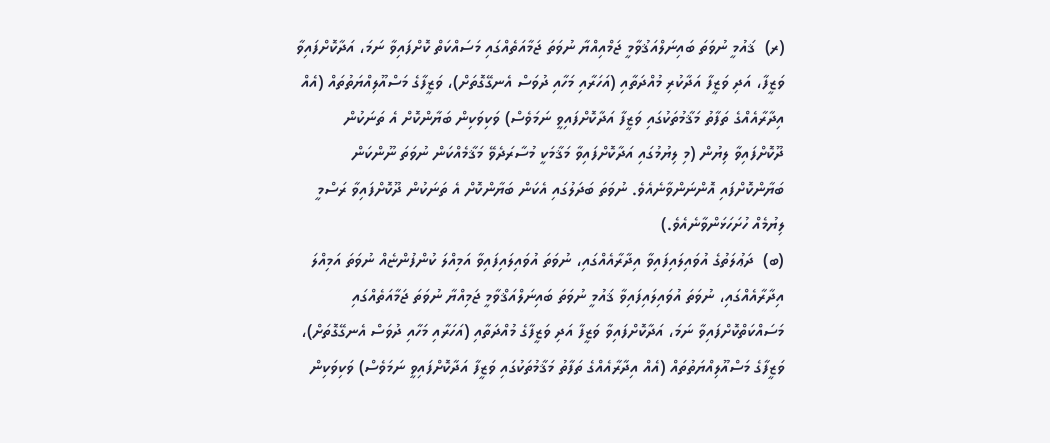(ރ)  ޤައުމީ ނުވަތަ ބައިނަލްއަޤުވާމީ ޖަމްއިއްޔާ ނުވަތަ ޖަމާއަތެއްގައި މަސައްކަތް ކޮށްފައިވާ ނަމަ، އަދާކޮށްފައިވާ ވަޒީފާ، އަދި ވަޒީފާ އަދާކުރި މުއްދަތާއި (އަހަރާއި މަހާއި ދުވަސް އެނގޭގޮތަށް)، ވަޒީފާގެ މަސްއޫލިއްޔަތުތައް (އެއް އިދާރާއެއްގެ ތަފާތު މަޤާމުތަކުގައި ވަޒީފާ އަދާކޮށްފައިވީ ނަމަވެސް) ވަކިވަކިން ބަޔާންކޮށް އެ ތަނަކުން ދޫކޮށްފައިވާ ލިޔުން (މި ލިޔުމުގައި އަދާކޮށްފައިވާ މަޤާމަކީ މުސާރަދެވޭ މަޤާމެއްކަން ނުވަތަ ނޫންކަން ބަޔާންކޮށްފައި އޮންނަންވާނެއެވެ. ނުވަތަ ބަދަލުގައި އެކަން ބަޔާންކޮށް އެ ތަނަކުން ދޫކޮށްފައިވާ ރަސްމީ ލިޔުމެއް ހުށަހަޅަންވާނެއެވެ.)
(ބ)  ދަޢުލަތުގެ އުވައިލައިފައިވާ އިދާރާއެއްގައި، ނުވަތަ އުވައިލައިފައިވާ އަމިއްލަ ކުންފުންޏެއް ނުވަތަ އަމިއްލަ އިދާރާއެއްގައި، ނުވަތަ އުވައިލައިފައިވާ ޤައުމީ ނުވަތަ ބައިނަލްއަޤްވާމީ ޖަމިއްޔާ ނުވަތަ ޖަމާއަތެއްގައި މަސައްކަތްކޮށްފައިވާ ނަމަ، އަދާކޮށްފައިވާ ވަޒީފާ އަދި ވަޒީފާގެ މުއްދަތާއި (އަހަރާއި މަހާއި ދުވަސް އެނގޭގޮތަށް)، ވަޒީފާގެ މަސްއޫލިއްޔަތުތައް (އެއް އިދާރާއެއްގެ ތަފާތު މަޤާމުތަކުގައި ވަޒީފާ އަދާކޮށްފައިވީ ނަމަވެސް) ވަކިވަކިން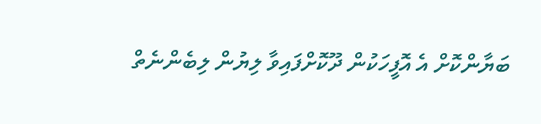ބަޔާންކޮށް އެ އޮފީހަކުން ދޫކޮށްފައިވާ ލިޔުން ލިބެންނެތް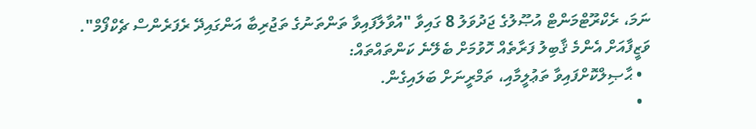ނަމަ، ރެކްރޫޓްމަންޓް އުޞޫލުގެ ޖަދުވަލު 8 ގައިވާ "އުވާލާފައިވާ ތަންތަނުގެ ތަޖުރިބާ އަންގައިދޭ ރެފަރެންސް ޗެކްފޯމް".
ވަޒީފާއަށް އެންމެ ޤާބިލު ފަރާތެއް ހޮވުމަށް ބެލޭނެ ކަންތައްތައް:
  • ޙާޞިލްކޮށްފައިވާ ތަޢުލީމާއި، ތަމްރީނަށް ބަލައިގެން.
  •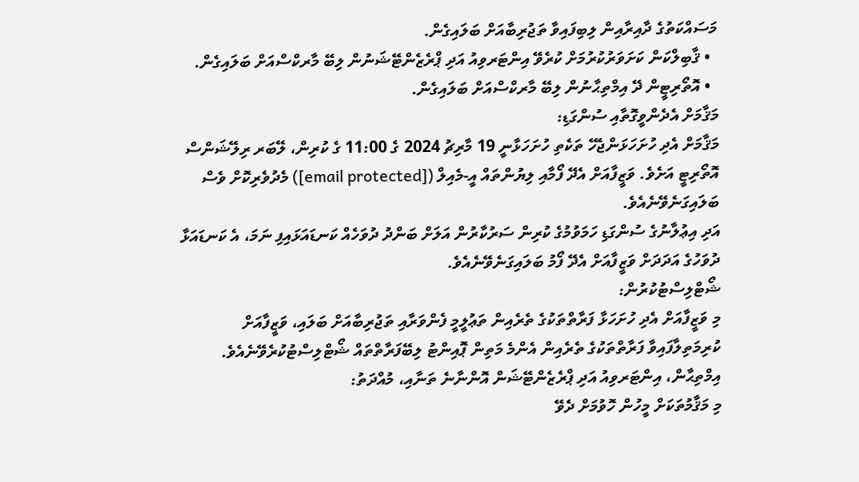މަސައްކަތުގެ ދާއިރާއިން ލިބިފައިވާ ތަޖުރިބާއަށް ބަލައިގެން.
  • ޤާބިލްކަން ކަށަވަރުކުރުމަށް ކުރެވޭ އިންޓަރވިއު އަދި ޕްރެޒެންޓޭޝަނުން ލިބޭ މާރކްސްއަށް ބަލައިގެން.
  • އޮތޯރިޓީން ދޭ އިމްތިޙާނުން ލިބޭ މާރކްސްއަށް ބަލައިގެން.
މަޤާމަށް އެދެންވީގޮތާއި ސުންގަޑި:
މަޤާމަށް އެދި ހުށަހަޅަންޖެހޭ ތަކެތި ހުށަހަޅާނީ 19 މާރިޗު 2024 ގެ 11:00 ގެ ކުރިން، ލޭބަރ ރިލޭޝަންސް އޮތޯރިޓީ އަށެވެ. ވަޒީފާއަށް އެދޭ ފޯމާއި ލިޔުންތައް އީ-މެއިލް ([email protected]) މެދުވެރިކޮށް ވެސް ބަލައިގަނެވޭނެއެވެ.
އަދި އިޢުލާނުގެ ސުންގަޑި ހަމަވުމުގެ ކުރިން ސަރުކާރުން އަލަށް ބަންދު ދުވަހެއް ކަނޑައަޅައިފި ނަމަ، އެ ކަނޑައަޅާ ދުވަހުގެ އަދަދަށް ވަޒީފާއަށް އެދޭ ފޯމު ބަލައިގަނެވޭނެއެވެ.
ޝޯޓްލިސްޓުކުރުން:
މި ވަޒީފާއަށް އެދި ހުށަހަޅާ ފަރާތްތަކުގެ ތެރެއިން ތަޢުލީމީ ފެންވަރާއި ތަޖުރިބާއަށް ބަލައި، ވަޒީފާއަށް ކުރިމަތިލާފައިވާ ފަރާތްތަކުގެ ތެރެއިން އެންމެ މަތިން ޕޮއިންޓު ލިބޭފަރާތްތައް ޝޯޓްލިސްޓުކުރެވޭނެއެވެ.
އިމްތިޙާން، އިންޓަރވިއު އަދި ޕްރެޒެންޓޭޝަން އޮންނާނެ ތަނާއި، މުއްދަތު:
މި މަޤާމުތަކަށް މީހުން ހޮވުމަށް ދެވޭ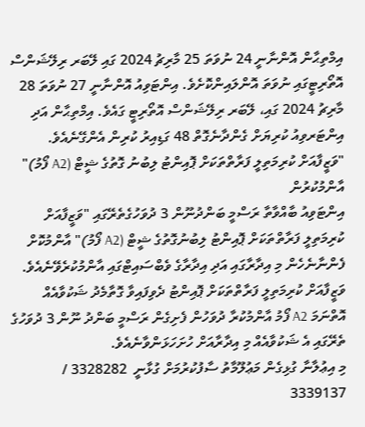އިމްތިޙާން އޮންނާނީ 24 ނުވަތަ 25 މާރިޗު 2024 ގައި ލޭބަރ ރިލޭޝަންސް އޮތޯރިޓީގައި ނުވަތަ އޮންލައިންކޮށެވެ. އިންޓަވިއު އޮންނާނީ 27 ނުވަތަ 28 މާރިޗު 2024 ގައި، ލޭބަރ ރިލޭޝަންސް އޮތޯރިޓީ ގައެވެ. އިމްތިޙާން އަދި އިންޓަރވިއު ކުރިޔަށް ގެންދާނެގޮތް 48 ގަޑިއިރު ކުރިން އެންގޭނެއެވެ.
"ވަޒީފާއަށް ކުރިމަތިލީ ފަރާތްތަކަށް ޕޮއިންޓު ލިބުނު ގޮތުގެ ޝީޓް (A2 ފޯމު)" އާންމުކުރުން
އިންޓަވިއު ބާއްވާތާ ރަސްމީ ބަންދުނޫން 3 ދުވަހުގެތެރޭގައި "ވަޒީފާއަށް ކުރިމަތިލީ ފަރާތްތަކަށް ޕޮއިންޓު ލިބުނުގޮތުގެ ޝީޓް (A2 ފޯމު)" އާންމުކޮށް ފެންނާނެހެން މި އިދާރާގައި އަދި އިދާރާގެ ވެބްސައިޓްގައި އާންމުކުރެވޭނެއެވެ. ވަޒީފާއަށް ކުރިމަތިލީ ފަރާތްތަކަށް ޕޮއިންޓު ދެވިފައިވާ ގޮތާމެދު ޝަކުވާއެއް އޮތްނަމަ A2 ފޯމު އާންމުކުރާ ދުވަހުން ފެށިގެން ރަސްމީ ބަންދު ނޫން 3 ދުވަހުގެ ތެރޭގައި އެ ޝަކުވާއެއް މި އިދާރާއަށް ހުށަހަޅަންވާނެއެވެ.
މި އިޢުލާނާ ގުޅިގެން މަޢުލޫމާތު ސާފުކުރުމަށް ގުޅާނީ  3328282 / 3339137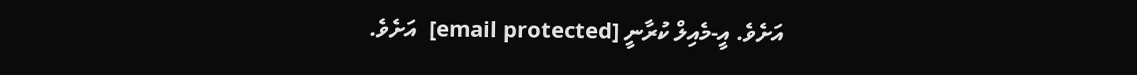އަށެވެ. އީ-މެއިލް ކުރާނީ [email protected]  އަށެވެ.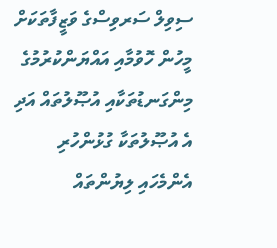ސިވިލް ސަރވިސްގެ ވަޒީފާތަކަށް މީހުން ހޮވުމާއި އައްޔަންކުރުމުގެ މިންގަނޑުތަކާއި އުޞޫލުތައް އަދި އެ އުޞޫލުތަކާ ގުޅުންހުރި އެންމެހައި ލިޔުންތައް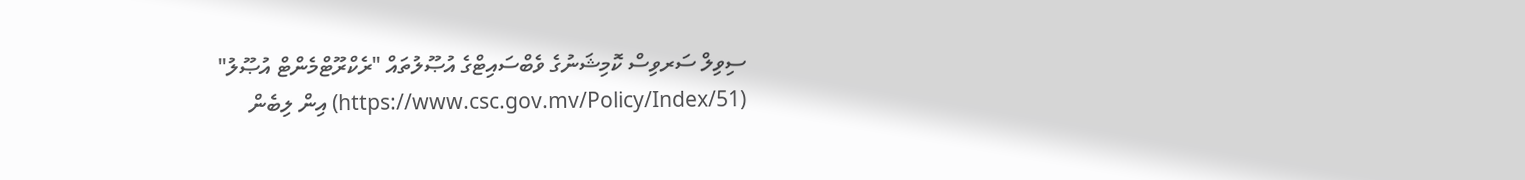ސިވިލް ސަރވިސް ކޮމިޝަނުގެ ވެބްސައިޓްގެ އުޞޫލުތައް "ރެކްރޫޓްމެންޓް އުޞޫލު" (https://www.csc.gov.mv/Policy/Index/51) އިން ލިބެން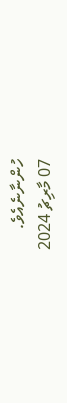ހުންނާނެއެވެ.
07 މާރިޗު 2024